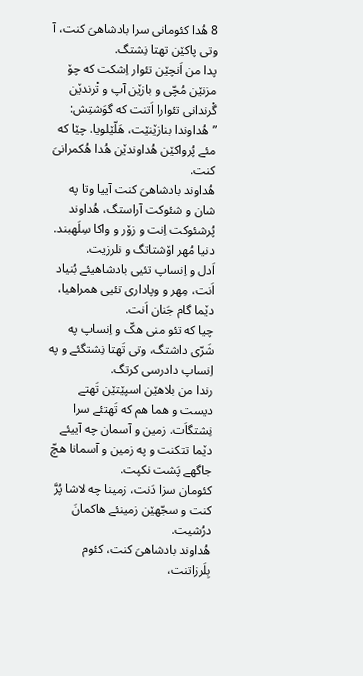8 هُدا کئومانی سرا بادشاهیَ کنت، آ وتی پاکێن تهتا نِشتگ.
پدا من اَنچێن تئوار اِشکت که چۆ مزنێن مُچّی و بازێن آپ و تْرندێن گْرندانی تئوارا اَتنت که گوَشتِش: ”هُداوندا بنازێنێت، هَلّێلویا. چێا که مئے پُرواکێن هُداوندێن هُدا هُکمرانیَ کنت.
هُداوند بادشاهیَ کنت آییا وتا په شان و شئوکت آراستگ، هُداوند پُرشئوکت اِنت و زۆر و واکا سِلَهبند. دنیا مُهر اۆشتاتگ و نلرزیت.
اَدل و اِنساپ تئیی بادشاهیئے بُنیاد اَنت، مِهر و وپاداری تئیی همراهیا، دێما گام جَنان اَنت.
چیا که تئو منی هکّ و اِنساپ په شَرّی داشتگ، وتی تَهتا نِشتگئے و په اِنساپ دادرسی کرتگ.
رندا من بلاهێن اسپێتێن تَهتے دیست و هما هم که تَهتئے سرا نِشتگاَت. زمین و آسمان چه آییئے دێما تتکنت و په زمین و آسمانا هچّ جاگهے پَشت نکپت.
کئومان سزا دَنت، زمینا چه لاشا پُرَّ کنت و سجّهێن زمینئے هاکمانَ درُشیت.
هُداوند بادشاهیَ کنت، کئوم بِلَرزاتنت،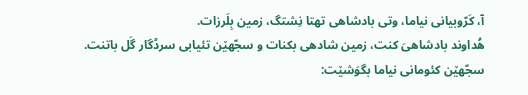آ، کَرّوبیانی نیاما، وتی بادشاهی تهتا نِشتگ، زمین بِلَرزات.
هُداوند بادشاهیَ کنت، زمین شادهی بکنات و سجّهێن تئیابی سرڈگار گَل باتنت.
سجّهێن کئومانی نیاما بگوَشێت: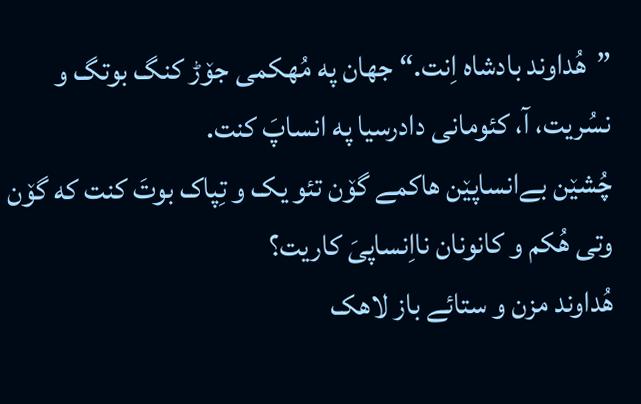”هُداوند بادشاه اِنت.“ جهان په مُهکمی جۆڑ کنگ بوتگ و نسُریت، آ، کئومانی دادرسیا په انساپَ کنت.
چُشێن بےانساپێن هاکمے گۆن تئو یک و تِپاک بوتَ کنت که گۆن وتی هُکم و کانونان نااِنساپیَ کاریت؟
هُداوند مزن و ستائے باز لاهک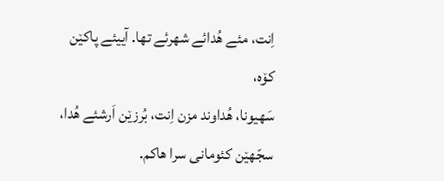اِنت، مئے هُدائے شهرئے تها. آییئے پاکێن کۆه،
سَهیونا، هُداوند مزن اِنت، بُرزێن اَرشئے هُدا، سجّهێن کئومانی سرا هاکم.